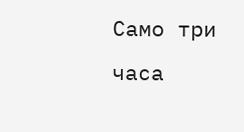Само три часа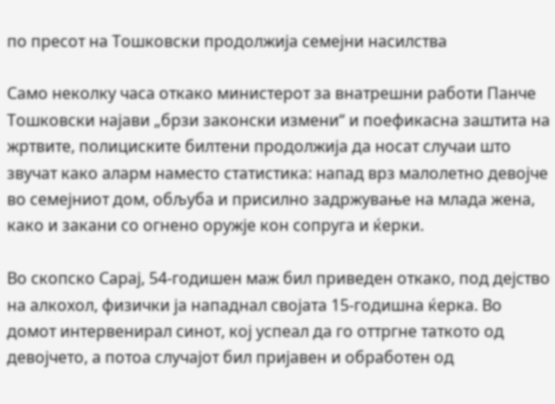по пресот на Тошковски продолжија семејни насилства

Само неколку часа откако министерот за внатрешни работи Панче Тошковски најави „брзи законски измени“ и поефикасна заштита на жртвите, полициските билтени продолжија да носат случаи што звучат како аларм наместо статистика: напад врз малолетно девојче во семејниот дом, обљуба и присилно задржување на млада жена, како и закани со огнено оружје кон сопруга и ќерки.

Во скопско Сарај, 54-годишен маж бил приведен откако, под дејство на алкохол, физички ја нападнал својата 15-годишна ќерка. Во домот интервенирал синот, кој успеал да го оттргне таткото од девојчето, а потоа случајот бил пријавен и обработен од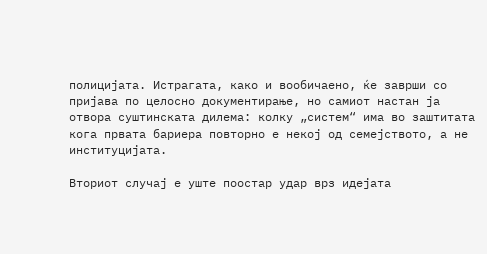полицијата. Истрагата, како и вообичаено, ќе заврши со пријава по целосно документирање, но самиот настан ја отвора суштинската дилема: колку „систем“ има во заштитата кога првата бариера повторно е некој од семејството, а не институцијата.

Вториот случај е уште поостар удар врз идејата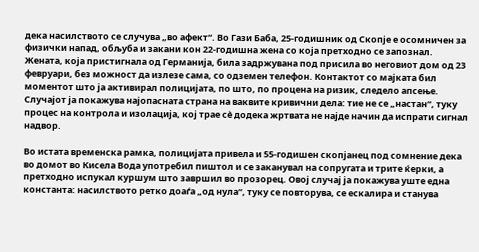дека насилството се случува „во афект“. Во Гази Баба, 25-годишник од Скопје е осомничен за физички напад, обљуба и закани кон 22-годишна жена со која претходно се запознал. Жената, која пристигнала од Германија, била задржувана под присила во неговиот дом од 23 февруари, без можност да излезе сама, со одземен телефон. Контактот со мајката бил моментот што ја активирал полицијата, по што, по процена на ризик, следело апсење. Случајот ја покажува најопасната страна на ваквите кривични дела: тие не се „настан“, туку процес на контрола и изолација, кој трае сè додека жртвата не најде начин да испрати сигнал надвор.

Во истата временска рамка, полицијата привела и 55-годишен скопјанец под сомнение дека во домот во Кисела Вода употребил пиштол и се заканувал на сопругата и трите ќерки, а претходно испукал куршум што завршил во прозорец. Овој случај ја покажува уште една константа: насилството ретко доаѓа „од нула“, туку се повторува, се ескалира и станува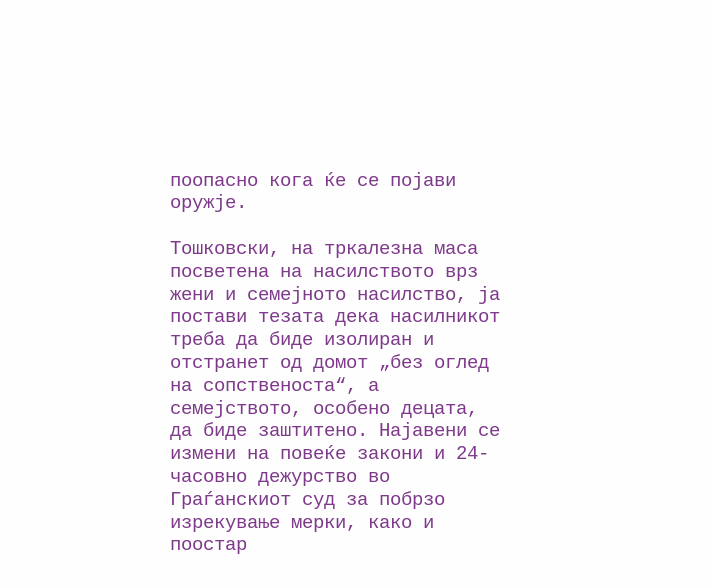поопасно кога ќе се појави оружје.

Тошковски, на тркалезна маса посветена на насилството врз жени и семејното насилство, ја постави тезата дека насилникот треба да биде изолиран и отстранет од домот „без оглед на сопственоста“, а семејството, особено децата, да биде заштитено. Најавени се измени на повеќе закони и 24-часовно дежурство во Граѓанскиот суд за побрзо изрекување мерки, како и поостар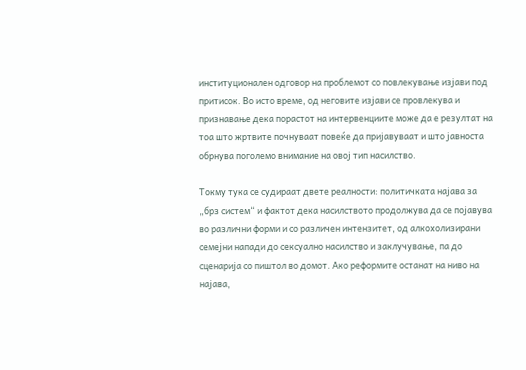институционален одговор на проблемот со повлекување изјави под притисок. Во исто време, од неговите изјави се провлекува и признавање дека порастот на интервенциите може да е резултат на тоа што жртвите почнуваат повеќе да пријавуваат и што јавноста обрнува поголемо внимание на овој тип насилство.

Токму тука се судираат двете реалности: политичката најава за „брз систем“ и фактот дека насилството продолжува да се појавува во различни форми и со различен интензитет, од алкохолизирани семејни напади до сексуално насилство и заклучување, па до сценарија со пиштол во домот. Ако реформите останат на ниво на најава,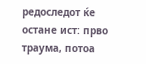редоследот ќе остане ист: прво траума, потоа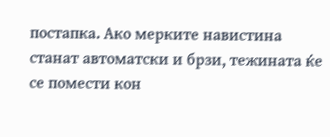постапка. Ако мерките навистина станат автоматски и брзи, тежината ќе се помести кон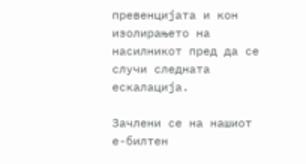превенцијата и кон изолирањето на насилникот пред да се случи следната ескалација.

Зачлени се на нашиот е-билтен